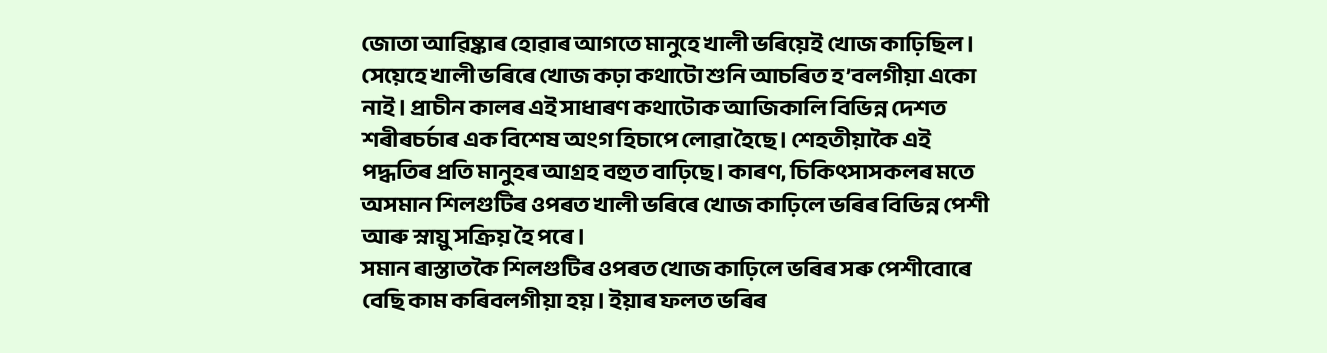জোতা আৱিষ্কাৰ হোৱাৰ আগতে মানুহে খালী ভৰিয়েই খোজ কাঢ়িছিল। সেয়েহে খালী ভৰিৰে খোজ কঢ়া কথাটো শুনি আচৰিত হ’বলগীয়া একো নাই। প্ৰাচীন কালৰ এই সাধাৰণ কথাটোক আজিকালি বিভিন্ন দেশত শৰীৰচৰ্চাৰ এক বিশেষ অংগ হিচাপে লোৱা হৈছে। শেহতীয়াকৈ এই পদ্ধতিৰ প্ৰতি মানুহৰ আগ্ৰহ বহুত বাঢ়িছে। কাৰণ, চিকিৎসাসকলৰ মতে অসমান শিলগুটিৰ ওপৰত খালী ভৰিৰে খোজ কাঢ়িলে ভৰিৰ বিভিন্ন পেশী আৰু স্নায়ু সক্ৰিয় হৈ পৰে।
সমান ৰাস্তাতকৈ শিলগুটিৰ ওপৰত খোজ কাঢ়িলে ভৰিৰ সৰু পেশীবোৰে বেছি কাম কৰিবলগীয়া হয়। ইয়াৰ ফলত ভৰিৰ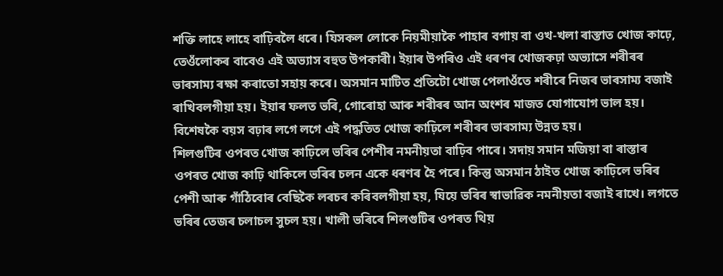শক্তি লাহে লাহে বাঢ়িবলৈ ধৰে। যিসকল লোকে নিয়মীয়াকৈ পাহাৰ বগায় বা ওখ-খলা ৰাস্তাত খোজ কাঢ়ে, তেওঁলোকৰ বাবেও এই অভ্যাস বহুত উপকাৰী। ইয়াৰ উপৰিও এই ধৰণৰ খোজকঢ়া অভ্যাসে শৰীৰৰ ভাৰসাম্য ৰক্ষা কৰাতো সহায় কৰে। অসমান মাটিত প্ৰতিটো খোজ পেলাওঁতে শৰীৰে নিজৰ ভাৰসাম্য বজাই ৰাখিবলগীয়া হয়। ইয়াৰ ফলত ভৰি, গোৰোহা আৰু শৰীৰৰ আন অংশৰ মাজত যোগাযোগ ভাল হয়। বিশেষকৈ বয়স বঢ়াৰ লগে লগে এই পদ্ধতিত খোজ কাঢ়িলে শৰীৰৰ ভাৰসাম্য উন্নত হয়।
শিলগুটিৰ ওপৰত খোজ কাঢ়িলে ভৰিৰ পেশীৰ নমনীয়তা বাঢ়িব পাৰে। সদায় সমান মজিয়া বা ৰাস্তাৰ ওপৰত খোজ কাঢ়ি থাকিলে ভৰিৰ চলন একে ধৰণৰ হৈ পৰে। কিন্তু অসমান ঠাইত খোজ কাঢ়িলে ভৰিৰ পেশী আৰু গাঁঠিবোৰ বেছিকৈ লৰচৰ কৰিবলগীয়া হয়, যিয়ে ভৰিৰ স্বাভাৱিক নমনীয়তা বজাই ৰাখে। লগতে ভৰিৰ তেজৰ চলাচল সুচল হয়। খালী ভৰিৰে শিলগুটিৰ ওপৰত থিয়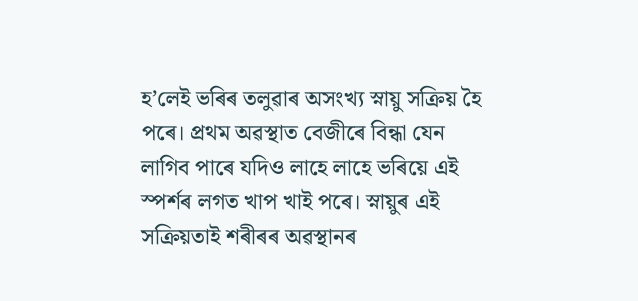হ’লেই ভৰিৰ তলুৱাৰ অসংখ্য স্নায়ু সক্ৰিয় হৈ পৰে। প্ৰথম অৱস্থাত বেজীৰে বিন্ধা যেন লাগিব পাৰে যদিও লাহে লাহে ভৰিয়ে এই স্পৰ্শৰ লগত খাপ খাই পৰে। স্নায়ুৰ এই সক্ৰিয়তাই শৰীৰৰ অৱস্থানৰ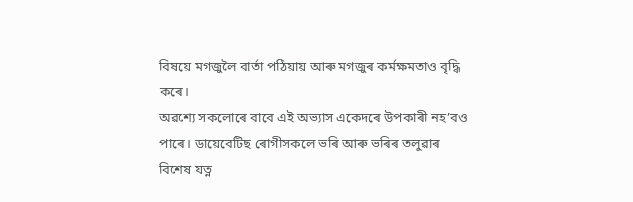বিষয়ে মগজুলৈ বাৰ্তা পঠিয়ায় আৰু মগজুৰ কৰ্মক্ষমতাও বৃদ্ধি কৰে।
অৱশ্যে সকলোৰে বাবে এই অভ্যাস একেদৰে উপকাৰী নহ’বও পাৰে। ডায়েবেটিছ ৰোগীসকলে ভৰি আৰু ভৰিৰ তলুৱাৰ বিশেষ যত্ন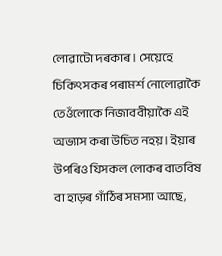লোৱাটো দৰকাৰ। সেয়েহে চিকিৎসকৰ পৰামৰ্শ নোলোৱাকৈ তেওঁলোকে নিজাববীয়াকৈ এই অভ্যাস কৰা উচিত নহয়। ইয়াৰ উপৰিও যিসকল লোকৰ বাতবিষ বা হাড়ৰ গাঁঠিৰ সমস্যা আছে,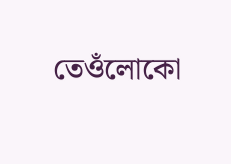তেওঁলোকো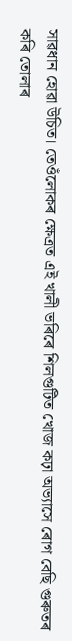সাৱধান হোৱা উচিত। তেওঁলোকৰ ক্ষেত্ৰত এই খালী ভৰিৰে শিলগুটিত খোজ কঢ়া অভ্যাসে ৰোগ বেছি গুৰুতৰ কৰি তোলাৰ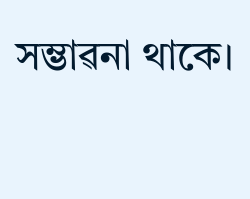সম্ভাৱনা থাকে।